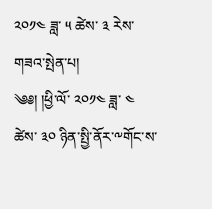༢༠༡༤ ཟླ་ ༥ ཚེས་ ༣ རེས་གཟའ་སྤེན་པ།
༄༅། །ཕྱི་ལོ་ ༢༠༡༤ ཟླ་ ༤ ཚེས་ ༣༠ ཉིན་སྤྱི་ནོར་༸གོང་ས་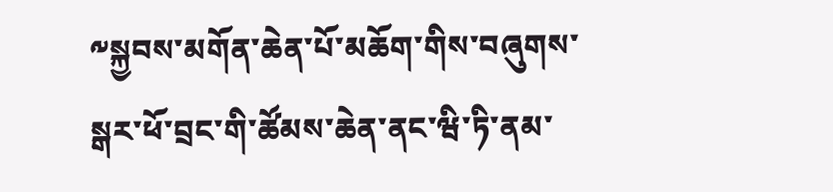༸སྐྱབས་མགོན་ཆེན་པོ་མཆོག་གིས་བཞུགས་སྒར་ཕོ་བྲང་གི་ཚོམས་ཆེན་ནང་ཝི་ཏི་ནམ་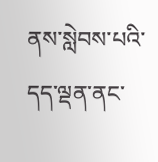ནས་སླེབས་པའི་དད་ལྡན་ནང་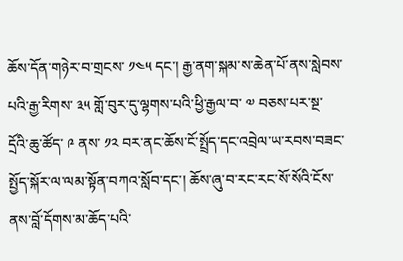ཆོས་དོན་གཉེར་བ་གྲངས་ ༡༤༥ དང་། རྒྱ་ནག་སྐམ་ས་ཆེན་པོ་ནས་སླེབས་པའི་རྒྱ་རིགས་ ༣༥ གློ་བུར་དུ་ལྷགས་པའི་ཕྱི་རྒྱལ་བ་ ༧ བཅས་པར་སྔ་དྲོའི་ཆུ་ཚོད་ ༩ ནས་ ༡༢ བར་ནང་ཆོས་ངོ་སྤྲོད་དང་འབྲེལ་ཡ་རབས་བཟང་སྤྱོད་སྐོར་ལ་ལམ་སྟོན་བཀའ་སློབ་དང་། ཆོས་ཞུ་བ་རང་རང་སོ་སོའི་ངོས་ནས་བློ་དོགས་མ་ཆོད་པའི་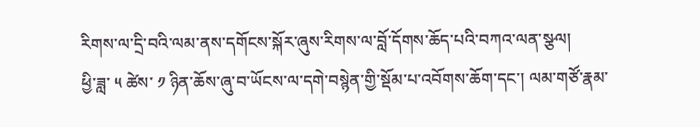རིགས་ལ་དྲི་བའི་ལམ་ནས་དགོངས་སྐོར་ཞུས་རིགས་ལ་བློ་དོགས་ཆོད་པའི་བཀའ་ལན་སྩལ།
ཕྱི་ཟླ་ ༥ ཚེས་ ༡ ཉིན་ཆོས་ཞུ་བ་ཡོངས་ལ་དགེ་བསྙེན་གྱི་སྡོམ་པ་འབོགས་ཆོག་དང་། ལམ་གཙོ་རྣམ་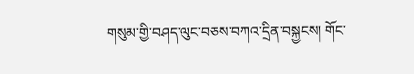གསུམ་གྱི་བཤད་ལུང་བཅས་བཀའ་དྲིན་བསྐྱངས། གོང་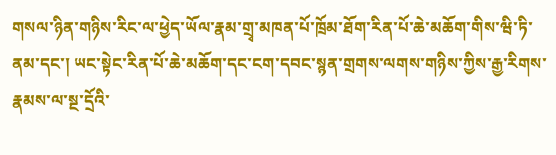གསལ་ཉིན་གཉིས་རིང་ལ་ཕྱེད་ཡོལ་རྣམ་གྲྭ་མཁན་པོ་ཁྲོམ་ཐོག་རིན་པོ་ཆེ་མཆོག་གིས་ཝི་ཏི་ནམ་དང་། ཡང་སྟེང་རིན་པོ་ཆེ་མཆོག་དང་ངག་དབང་སྙན་གྲགས་ལགས་གཉིས་ཀྱིས་རྒྱ་རིགས་རྣམས་ལ་སྔ་དྲོའི་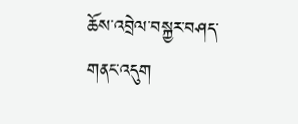ཆོས་འབྲེལ་བསྐྱར་བཤད་གནང་འདུག